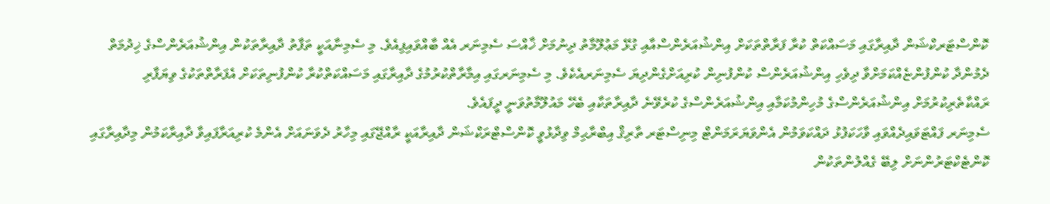ކޮންސްޓަރކްޝަން ދާއިރާގައި މަސައްކަތް ކުރާ ފަރާތްތަކަށް އިންޝުއަރެންސްއާއި ގުޅޭ މަޢުލޫމާތު ދިނުމަށް ޚާއްސަ ސެމިނަރ އެއް ބާއްވައިފިއެވެ. މި ސެމިނާއަކީ ތަފާތު ދާއިރާތަކުން އިންޝުއަރެންސްގެ ޚިދުމަތް ދެމުންދާ ކުންފުންޏެއްކަމަށްވާ ދިވެހި އިންޝުއަރެންސް ކުންފުނިން ކުރިއަށްގެންދިޔަ ސެމިނަރއެކެވެ. މި ސެމިނަރގައި އިމާރާތްކުރުމުގެ ދާއިރާގައި މަސައްކަތްކުރާ ކުންފުނިތަކަށް އެފަރާތްތަކުގެ ވިޔަފާރި ރައްކާތެރިކުރުމަށް އިންޝުއަރެންސްގެ މުހިންމުކަމާއި އިންޝުއަރެންސްގެ ކުރެވޭނެ ދާއިރާތަކާއި ބެހޭ މައުލޫމާތުވަނީ ދީފައެވެ.
ސެމިނަރ ފައްޓަވައިދެއްވައި ވާހަކަފުޅު ދައްކަވަމުން އެންވަޔަރަމަންޓް މިނިސްޓަރ ތާރިޤް އިބްރާޙިމް ވިދާޅުވީ ކޮންސްޓްރަކްޝަން ދާއިރާއަކީ ރާއްޖޭގައި މިހާރު ދެވަނައަށް އެންމެ ކުރިއަރާފައިވާ ދާއިރާކަމުން މިދާއިރާގައި ކޮންޓެކްޓަރުންނަށް ލިބޭ ގެއްލުންތަކުން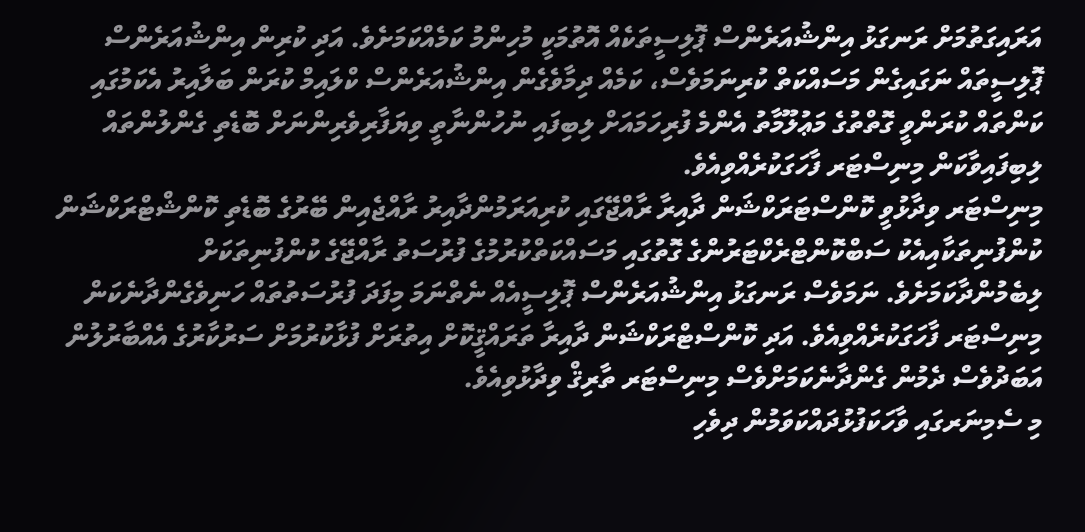އަރައިގަތުމަށް ރަނގަޅު އިންޝުއަރެންސް ޕޮލިސީތަކެއް އޮތުމަކީ މުހިންމު ކަމެއްކަމަށެވެ. އަދި ކުރިން އިންޝުއަރެންސް ޕޮލިސީތައް ނަގައިގެން މަސައްކަތް ކުރިނަމަވެސް، ކަމެއް ދިމާވެގެން އިންޝުއަރެންސް ކްލައިމް ކުރަން ބަލާއިރު އެކަމުގައި ކަންތައް ކުރަންވީ ގޮތްތުގެ މަޢުލޫމާތު އެންމެ ފުރިހަމައަށް ލިބިފައި ނުހުންނާތީ ވިޔަފާރިވެރިންނަށް ބޮޑެތި ގެންލުންތައް ލިބިފައިވާކަން މިނިސްޓަރ ފާހަގަކުރެއްވިއެވެ.
މިނިސްޓަރ ވިދާޅުވީ ކޮންސްޓަރަކްޝަން ދާއިރާ ރާއްޖޭގައި ކުރިއަރަމުންދާއިރު ރާއްޖެއިން ބޭރުގެ ބޮޑެތި ކޮންޝްޓްރަކްޝަން ކުންފުނިތަކާއިއެކު ސަބްކޮންޓްރެކްޓަރުންގެ ގޮތުގައި މަސައްކަތްކުރުމުގެ ފުރުސަތު ރާއްޖޭގެ ކުންފުނިތަކަށް ލިބެމުންދާކަމަށެވެ. ނަމަވެސް ރަނގަޅު އިންޝުއަރެންސް ޕޮލިސީއެއް ނެތްނަމަ މިފަދަ ފުރުސަތުތައް ހަނިވެގެންދާނެކަން މިނިސްޓަރ ފާހަގަކުރެއްވިއެވެ. އަދި ކޮންސްޓްރަކްޝަން ދާއިރާ ތަރައްޤީކޮށް އިތުރަށް ފުޅާކުރުމަށް ސަރުކާރުގެ އެއްބާރުލުން އަބަދުވެސް ދެމުން ގެންދާނެކަމަށްވެސް މިނިސްޓަރ ތާރިޤް ވިދާޅުވިއެވެ.
މި ސެމިނަރގައި ވާހަކަފުޅުދައްކަވަމުން ދިވެހި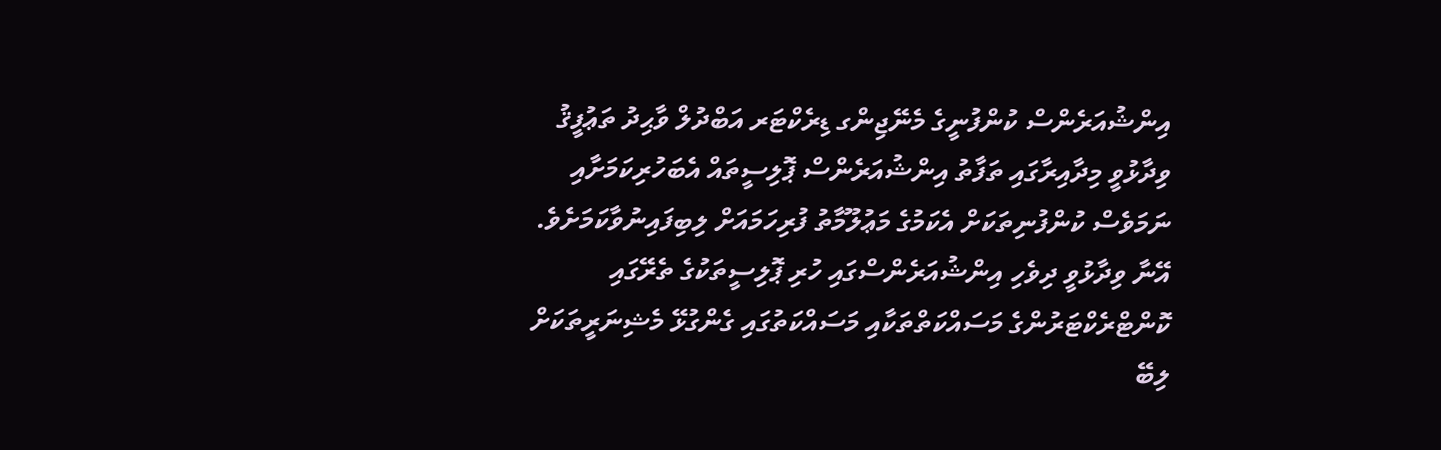އިންޝުއަރެންސް ކުންފުނީގެ މެނޭޖިންގ ޑިރެކްޓަރ އަބްދުލް ވާޙިދު ތަޢުފީޤު ވިދާޅުވީ މިދާއިރާގައި ތަފާތު އިންޝުއަރެންސް ޕޮލިސީތައް އެބަހުރިކަމަށާއި ނަމަވެސް ކުންފުނިތަކަށް އެކަމުގެ މަޢުލޫމާތު ފުރިހަމައަށް ލިބިފައިނުވާކަމަށެވެ. އޭނާ ވިދާޅުވީ ދިވެހި އިންޝުއަރެންސްގައި ހުރި ޕޮލިސީތަކުގެ ތެރޭގައި ކޮންޓްރެކްޓަރުންގެ މަސައްކަތްތަކާއި މަސައްކަތުގައި ގެންގުޅޭ މެޝިނަރީތަކަށް ލިބޭ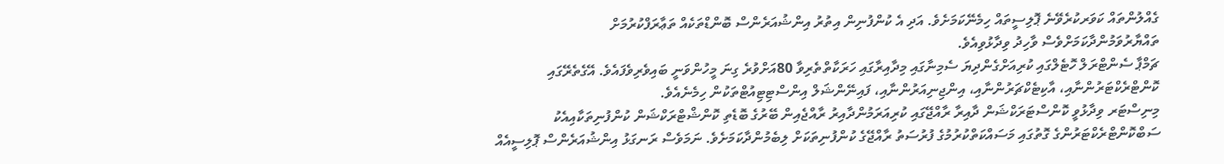ގެއްލުންތައް ކަވަރކުރެވޭނެ ޕޮލިސީތައް ހިމެނޭކަމަށެވެ. އަދި އެ ކުންފުނިން އިތުރު އިންޝުއަރެންސް ބޮންޑްތަކެއް ތަޢާރަފްކުރުމަށް ތައްޔާރުވަމުންދާކަމަށްވެސް ވާހިދު ވިދާޅުވިއެވެ.
ޗަމްޕާ ސެންޓްރަލް ހޮޓެލްގައި ކުރިއަށްގެންދިޔަ ސެމިނާގައި މިދާއިރާގައި ހަރަކާތްތެރިވާ 80އަށްވުރެ ގިނަ މީހުންވަނީ ބައިވެރިވެފައެވެ. އޭގެތެރޭގައި ކޮންޓްރެކްޓަރުންނާއި، އާކިޓެކްޗަރުންނާއި، އިންޖިނިއަރުންނާއި، ފައިނޭންޝަލް އިންސްޓިޓިއުޓްތަކުން ހިމެނެއެވެ.
މިނިސްޓަރ ވިދާޅުވީ ކޮންސްޓަރަކްޝަން ދާއިރާ ރާއްޖޭގައި ކުރިއަރަމުންދާއިރު ރާއްޖެއިން ބޭރުގެ ބޮޑެތި ކޮންޝްޓްރަކްޝަން ކުންފުނިތަކާއިއެކު ސަބްކޮންޓްރެކްޓަރުންގެ ގޮތުގައި މަސައްކަތްކުރުމުގެ ފުރުސަތު ރާއްޖޭގެ ކުންފުނިތަކަށް ލިބެމުންދާކަމަށެވެ. ނަމަވެސް ރަނގަޅު އިންޝުއަރެންސް ޕޮލިސީއެއް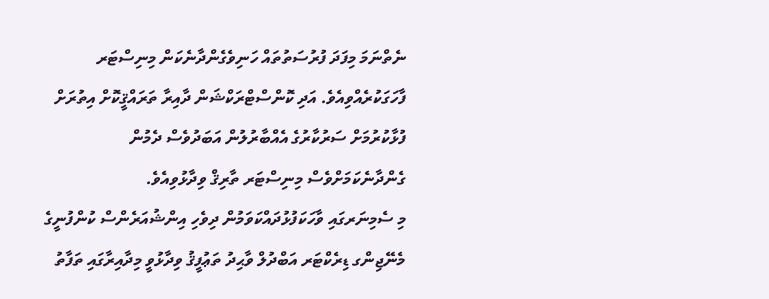ނެތްނަމަ މިފަދަ ފުރުސަތުތައް ހަނިވެގެންދާނެކަން މިނިސްޓަރ ފާހަގަކުރެއްވިއެވެ. އަދި ކޮންސްޓްރަކްޝަން ދާއިރާ ތަރައްޤީކޮށް އިތުރަށް ފުޅާކުރުމަށް ސަރުކާރުގެ އެއްބާރުލުން އަބަދުވެސް ދެމުން ގެންދާނެކަމަށްވެސް މިނިސްޓަރ ތާރިޤް ވިދާޅުވިއެވެ.
މި ސެމިނަރގައި ވާހަކަފުޅުދައްކަވަމުން ދިވެހި އިންޝުއަރެންސް ކުންފުނީގެ މެނޭޖިންގ ޑިރެކްޓަރ އަބްދުލް ވާޙިދު ތަޢުފީޤު ވިދާޅުވީ މިދާއިރާގައި ތަފާތު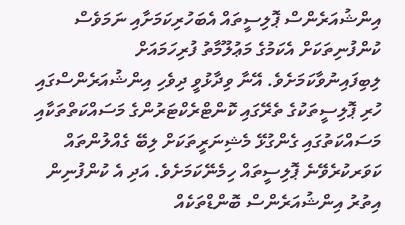އިންޝުއަރެންސް ޕޮލިސީތައް އެބަހުރިކަމަށާއި ނަމަވެސް ކުންފުނިތަކަށް އެކަމުގެ މަޢުލޫމާތު ފުރިހަމައަށް ލިބިފައިނުވާކަމަށެވެ. އޭނާ ވިދާޅުވީ ދިވެހި އިންޝުއަރެންސްގައި ހުރި ޕޮލިސީތަކުގެ ތެރޭގައި ކޮންޓްރެކްޓަރުންގެ މަސައްކަތްތަކާއި މަސައްކަތުގައި ގެންގުޅޭ މެޝިނަރީތަކަށް ލިބޭ ގެއްލުންތައް ކަވަރކުރެވޭނެ ޕޮލިސީތައް ހިމެނޭކަމަށެވެ. އަދި އެ ކުންފުނިން އިތުރު އިންޝުއަރެންސް ބޮންޑްތަކެއް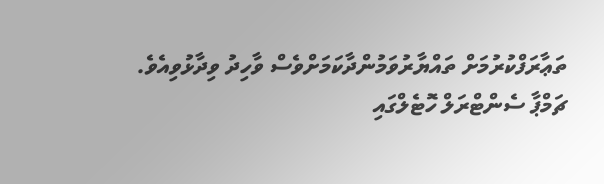ތަޢާރަފްކުރުމަށް ތައްޔާރުވަމުންދާކަމަށްވެސް ވާހިދު ވިދާޅުވިއެވެ.
ޗަމްޕާ ސެންޓްރަލް ހޮޓެލްގައި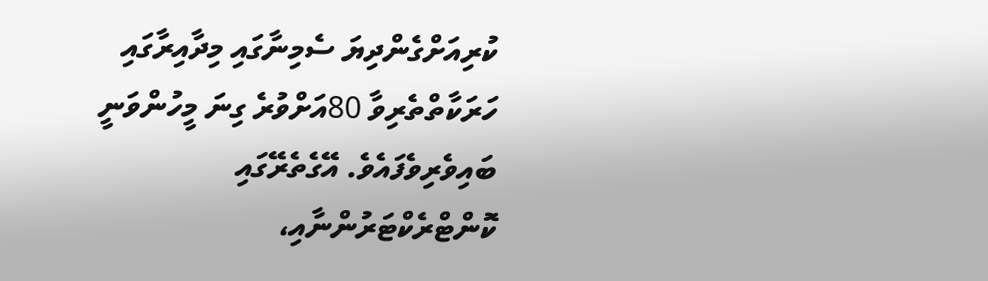ކުރިއަށްގެންދިޔަ ސެމިނާގައި މިދާއިރާގައި ހަރަކާތްތެރިވާ 80އަށްވުރެ ގިނަ މީހުންވަނީ ބައިވެރިވެފައެވެ. އޭގެތެރޭގައި ކޮންޓްރެކްޓަރުންނާއި،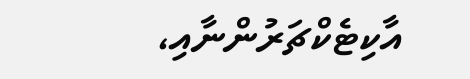އާކިޓެކްޗަރުންނާއި،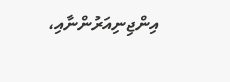އިންޖިނިއަރުންނާއި،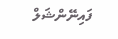ފައިނޭންޝަލް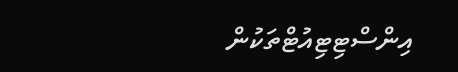އިންސްޓިޓިއުޓްތަކުން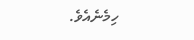ހިމެނެއެވެ.